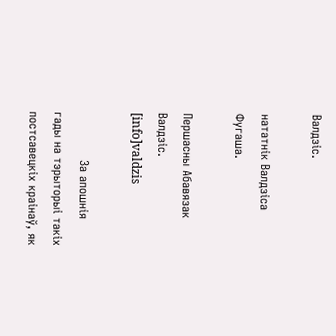Валдзіс.

нататнік Валдзіса Фугаша.

Першасны Абавязак
Валдзіс.
[info]valdzis

            За апошнія гады на тэрыторыі такіх постсавецкіх краінаў, як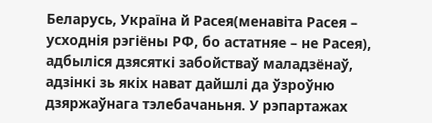Беларусь, Україна й Расея(менавіта Расея – усходнія рэгіёны РФ, бо астатняе – не Расея), адбыліся дзясяткі забойстваў маладзёнаў, адзінкі зь якіх нават дайшлі да ўзроўню дзяржаўнага тэлебачаньня. У рэпартажах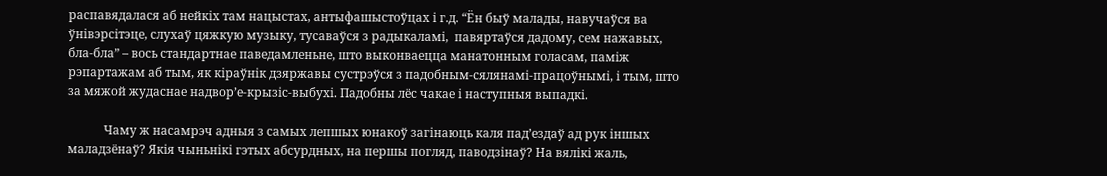распавядалася аб нейкіх там нацыстах, антыфашыстоўцах і г.д. “Ён быў малады, навучаўся ва ўнівэрсітэце, слухаў цяжкую музыку, тусаваўся з радыкаламі,  павяртаўся дадому, сем нажавых, бла-бла” – вось стандартнае паведамленьне, што выконваецца манатонным голасам, паміж рэпартажам аб тым, як кіраўнік дзяржавы сустрэўся з падобным-сялянамі-працоўнымі, і тым, што за мяжой жудаснае надвор’е-крызіс-выбухі. Падобны лёс чакае і наступныя выпадкі.

            Чаму ж насамрэч адныя з самых лепшых юнакоў загінаюць каля пад’ездаў ад рук іншых маладзёнаў? Якія чыньнікі гэтых абсурдных, на першы погляд, паводзінаў? На вялікі жаль,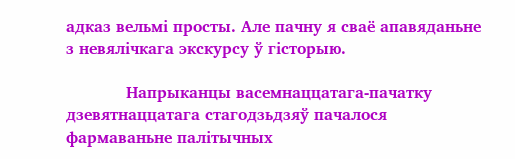адказ вельмі просты. Але пачну я сваё апавяданьне з невялічкага экскурсу ў гісторыю.

            Напрыканцы васемнаццатага-пачатку дзевятнаццатага стагодзьдзяў пачалося фармаваньне палітычных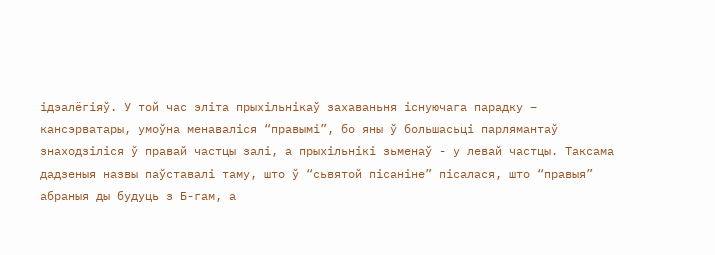ідэалёгіяў. У той час эліта прыхільнікаў захаваньня існуючага парадку – кансэрватары, умоўна менаваліся “правымі”, бо яны ў большасьці парлямантаў знаходзіліся ў правай частцы залі, а прыхільнікі зьменаў - у левай частцы. Таксама дадзеныя назвы паўставалі таму, што ў “сьвятой пісаніне” пісалася, што “правыя” абраныя ды будуць з Б-гам, а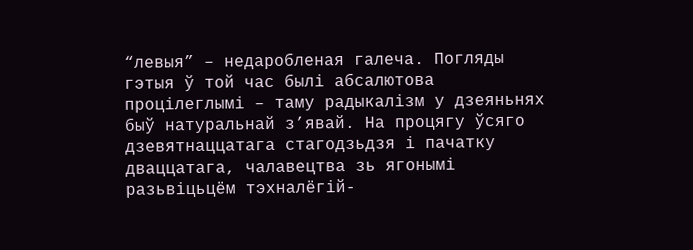“левыя” – недаробленая галеча. Погляды гэтыя ў той час былі абсалютова процілеглымі – таму радыкалізм у дзеяньнях быў натуральнай з’явай. На процягу ўсяго дзевятнаццатага стагодзьдзя і пачатку дваццатага, чалавецтва зь ягонымі разьвіцьцём тэхналёгій-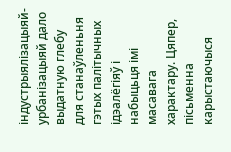індустрыялізацыяй-урбанізацыяй дало выдатную глебу для станаўленьня гэтых палітычных ідэалёгіяў і набыцьця імі масавага характару. Цяпер, пісьменна карыстаючыся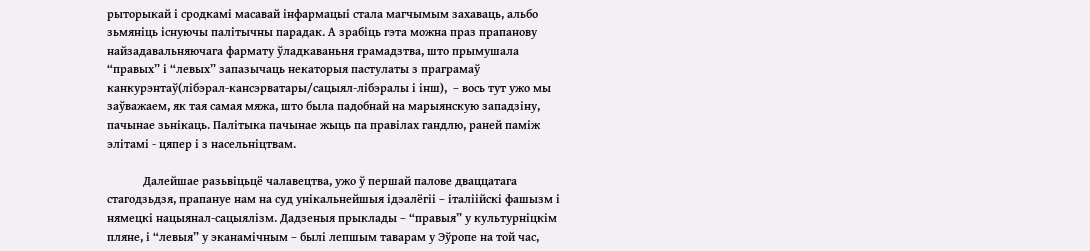рыторыкай і сродкамі масавай інфармацыі стала магчымым захаваць, альбо зьмяніць існуючы палітычны парадак. А зрабіць гэта можна праз прапанову найзадавальняючага фармату ўладкаваньня грамадзтва, што прымушала “правых” і “левых” запазычаць некаторыя пастулаты з праграмаў канкурэнтаў(лібэрал-кансэрватары/сацыял-лібэралы і інш),  – вось тут ужо мы заўважаем, як тая самая мяжа, што была падобнай на марыянскую западзіну, пачынае зьнікаць. Палітыка пачынае жыць па правілах гандлю, раней паміж элітамі - цяпер і з насельніцтвам.

            Далейшае разьвіцьцё чалавецтва, ужо ў першай палове дваццатага стагодзьдзя, прапануе нам на суд унікальнейшыя ідэалёгіі – італіійскі фашызм і нямецкі нацыянал-сацыялізм. Дадзеныя прыклады – “правыя” у культурніцкім пляне, і “левыя” у эканамічным – былі лепшым таварам у Эўропе на той час,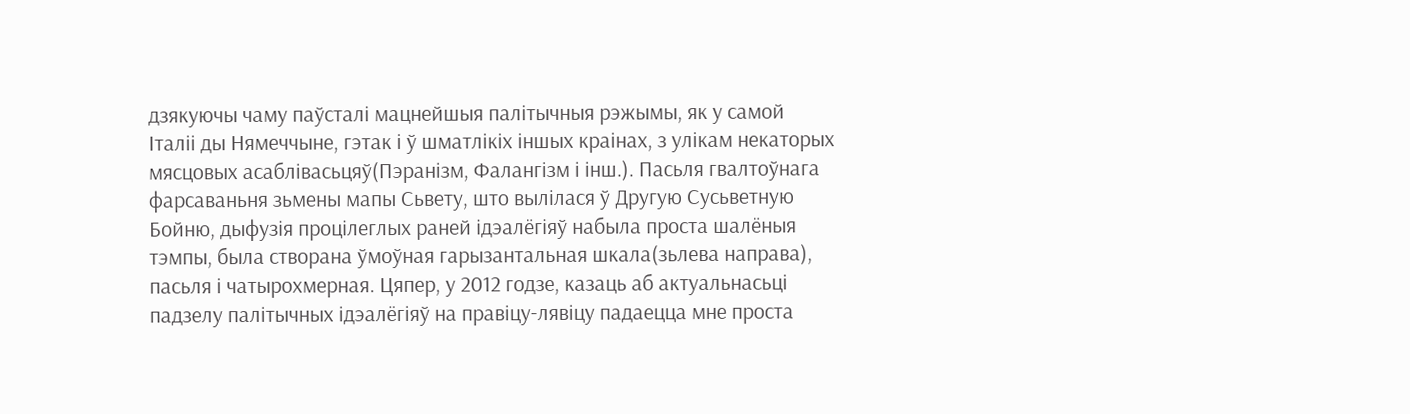дзякуючы чаму паўсталі мацнейшыя палітычныя рэжымы, як у самой Італіі ды Нямеччыне, гэтак і ў шматлікіх іншых краінах, з улікам некаторых мясцовых асаблівасьцяў(Пэранізм, Фалангізм і інш.). Пасьля гвалтоўнага фарсаваньня зьмены мапы Сьвету, што вылілася ў Другую Сусьветную Бойню, дыфузія процілеглых раней ідэалёгіяў набыла проста шалёныя тэмпы, была створана ўмоўная гарызантальная шкала(зьлева направа), пасьля і чатырохмерная. Цяпер, у 2012 годзе, казаць аб актуальнасьці падзелу палітычных ідэалёгіяў на правіцу-лявіцу падаецца мне проста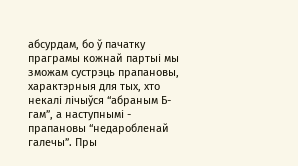абсурдам, бо ў пачатку праграмы кожнай партыі мы зможам сустрэць прапановы, характэрныя для тых, хто некалі лічыўся “абраным Б-гам”, а наступнымі - прапановы “недаробленай галечы”. Пры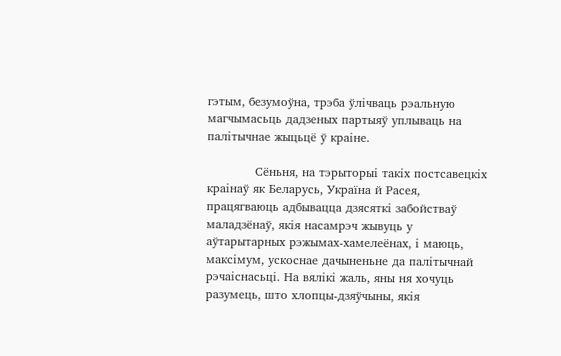гэтым, безумоўна, трэба ўлічваць рэальную магчымасьць дадзеных партыяў уплываць на палітычнае жыцьцё ў краіне.

            Сёньня, на тэрыторыі такіх постсавецкіх краінаў як Беларусь, Україна й Расея, працягваюць адбывацца дзясяткі забойстваў маладзёнаў, якія насамрэч жывуць у аўтарытарных рэжымах-хамелеёнах, і маюць, максімум, ускоснае дачыненьне да палітычнай рэчаіснасьці. На вялікі жаль, яны ня хочуць разумець, што хлопцы-дзяўчыны, якія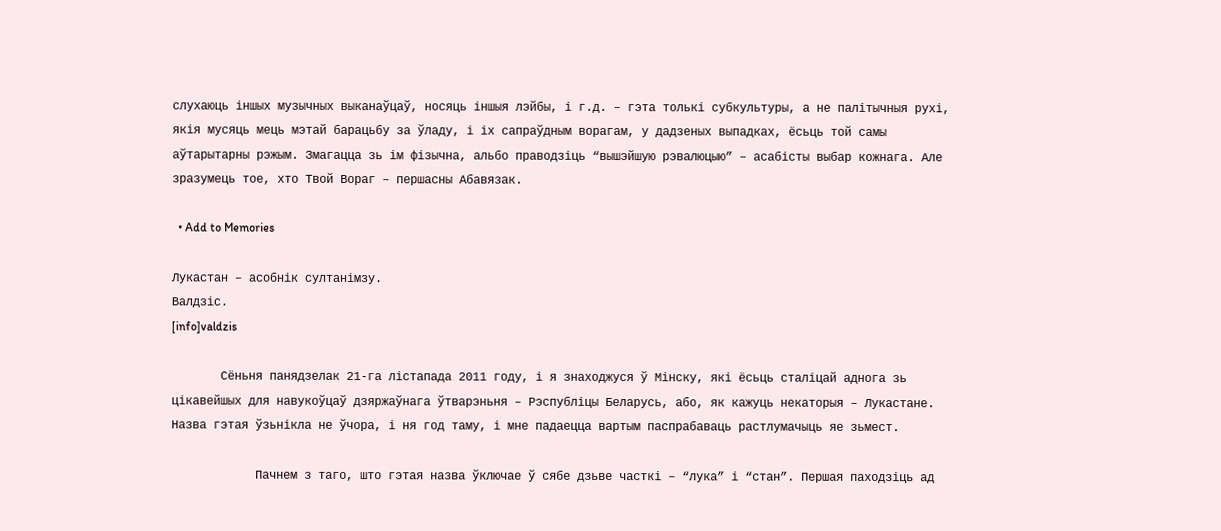слухаюць іншых музычных выканаўцаў, носяць іншыя лэйбы, і г.д. – гэта толькі субкультуры, а не палітычныя рухі, якія мусяць мець мэтай барацьбу за ўладу, і іх сапраўдным ворагам, у дадзеных выпадках, ёсьць той самы аўтарытарны рэжым. Змагацца зь ім фізычна, альбо праводзіць “вышэйшую рэвалюцыю” – асабісты выбар кожнага. Але зразумець тое, хто Твой Вораг – першасны Абавязак.

  • Add to Memories

Лукастан – асобнік султанімзу.
Валдзіс.
[info]valdzis

       Сёньня панядзелак 21-га лістапада 2011 году, і я знаходжуся ў Мінску, які ёсьць сталіцай аднога зь цікавейшых для навукоўцаў дзяржаўнага ўтварэньня – Рэспубліцы Беларусь, або, як кажуць некаторыя – Лукастане. Назва гэтая ўзьнікла не ўчора, і ня год таму, і мне падаецца вартым паспрабаваць растлумачыць яе зьмест.

            Пачнем з таго, што гэтая назва ўключае ў сябе дзьве часткі – “лука” і “стан”. Першая паходзіць ад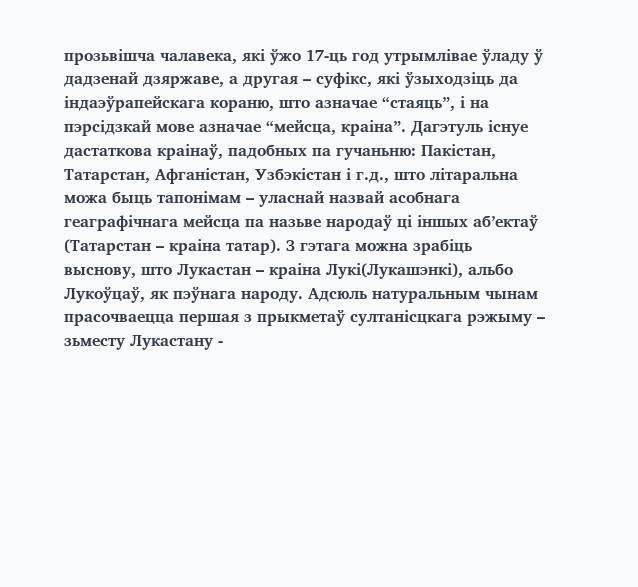прозьвішча чалавека, які ўжо 17-ць год утрымлівае ўладу ў дадзенай дзяржаве, а другая – суфікс, які ўзыходзіць да індаэўрапейскага кораню, што азначае “стаяць”, і на пэрсідзкай мове азначае “мейсца, краіна”. Дагэтуль існуе дастаткова краінаў, падобных па гучаньню: Пакістан, Татарстан, Афганістан, Узбэкістан і г.д., што літаральна можа быць тапонімам – уласнай назвай асобнага геаграфічнага мейсца па назьве народаў ці іншых аб’ектаў (Татарстан – краіна татар). З гэтага можна зрабіць выснову, што Лукастан – краіна Лукі(Лукашэнкі), альбо Лукоўцаў, як пэўнага народу. Адсюль натуральным чынам прасочваецца першая з прыкметаў султанісцкага рэжыму – зьместу Лукастану -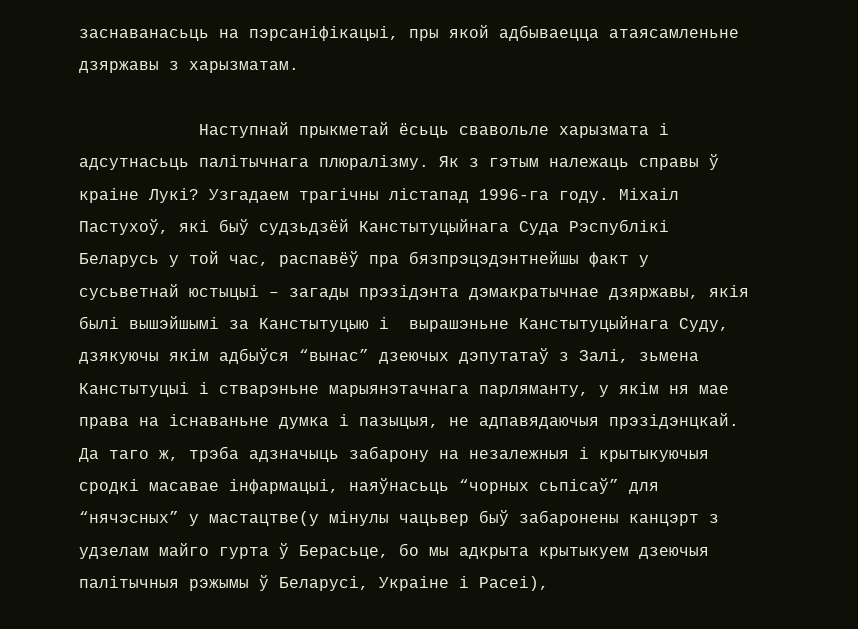заснаванасьць на пэрсаніфікацыі, пры якой адбываецца атаясамленьне дзяржавы з харызматам.

            Наступнай прыкметай ёсьць свавольле харызмата і адсутнасьць палітычнага плюралізму. Як з гэтым належаць справы ў краіне Лукі? Узгадаем трагічны лістапад 1996-га году. Міхаіл Пастухоў, які быў судзьдзёй Канстытуцыйнага Суда Рэспублікі Беларусь у той час, распавёў пра бязпрэцэдэнтнейшы факт у сусьветнай юстыцыі – загады прэзідэнта дэмакратычнае дзяржавы, якія былі вышэйшымі за Канстытуцыю і  вырашэньне Канстытуцыйнага Суду, дзякуючы якім адбыўся “вынас” дзеючых дэпутатаў з Залі, зьмена Канстытуцыі і стварэньне марыянэтачнага парляманту, у якім ня мае права на існаваньне думка і пазыцыя, не адпавядаючыя прэзідэнцкай. Да таго ж, трэба адзначыць забарону на незалежныя і крытыкуючыя сродкі масавае інфармацыі, наяўнасьць “чорных сьпісаў” для “нячэсных” у мастацтве(у мінулы чацьвер быў забаронены канцэрт з удзелам майго гурта ў Берасьце, бо мы адкрыта крытыкуем дзеючыя палітычныя рэжымы ў Беларусі, Украіне і Расеі),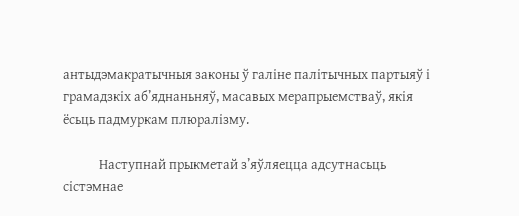антыдэмакратычныя законы ў галіне палітычных партыяў і грамадзкіх аб’яднаньняў, масавых мерапрыемстваў, якія ёсьць падмуркам плюралізму.

            Наступнай прыкметай з’яўляецца адсутнасьць сістэмнае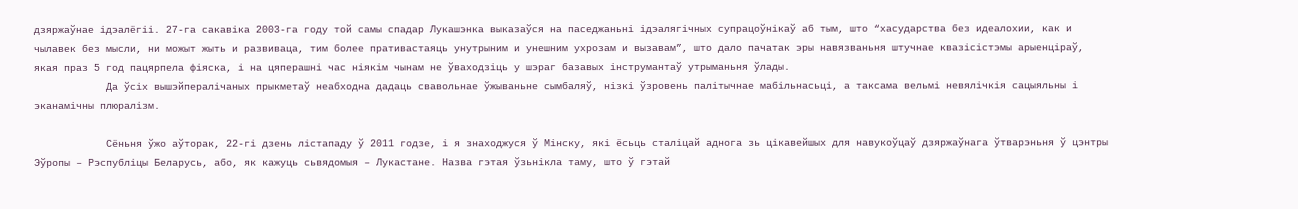дзяржаўнае ідэалёгіі. 27-га сакавіка 2003-га году той самы спадар Лукашэнка выказаўся на паседжаньні ідэалягічных супрацоўнікаў аб тым, што “хасударства без идеалохии, как и чылавек без мысли, ни можыт жыть и развиваца, тим более пративастаяць унутрыним и унешним ухрозам и вызавам”, што дало пачатак эры навязваньня штучнае квазісістэмы арыенціраў, якая праз 5 год пацярпела фіяска, і на цяперашні час ніякім чынам не ўваходзіць у шэраг базавых інструмантаў утрыманьня ўлады.
            Да ўсіх вышэйпералічаных прыкметаў неабходна дадаць свавольнае ўжываньне сымбаляў, нізкі ўзровень палітычнае мабільнасьці, а таксама вельмі невялічкія сацыяльны і эканамічны плюралізм.

            Сёньня ўжо аўторак, 22-гі дзень лістападу ў 2011 годзе, і я знаходжуся ў Мінску, які ёсьць сталіцай аднога зь цікавейшых для навукоўцаў дзяржаўнага ўтварэньня ў цэнтры Эўропы – Рэспубліцы Беларусь, або, як кажуць сьвядомыя – Лукастане. Назва гэтая ўзьнікла таму, што ў гэтай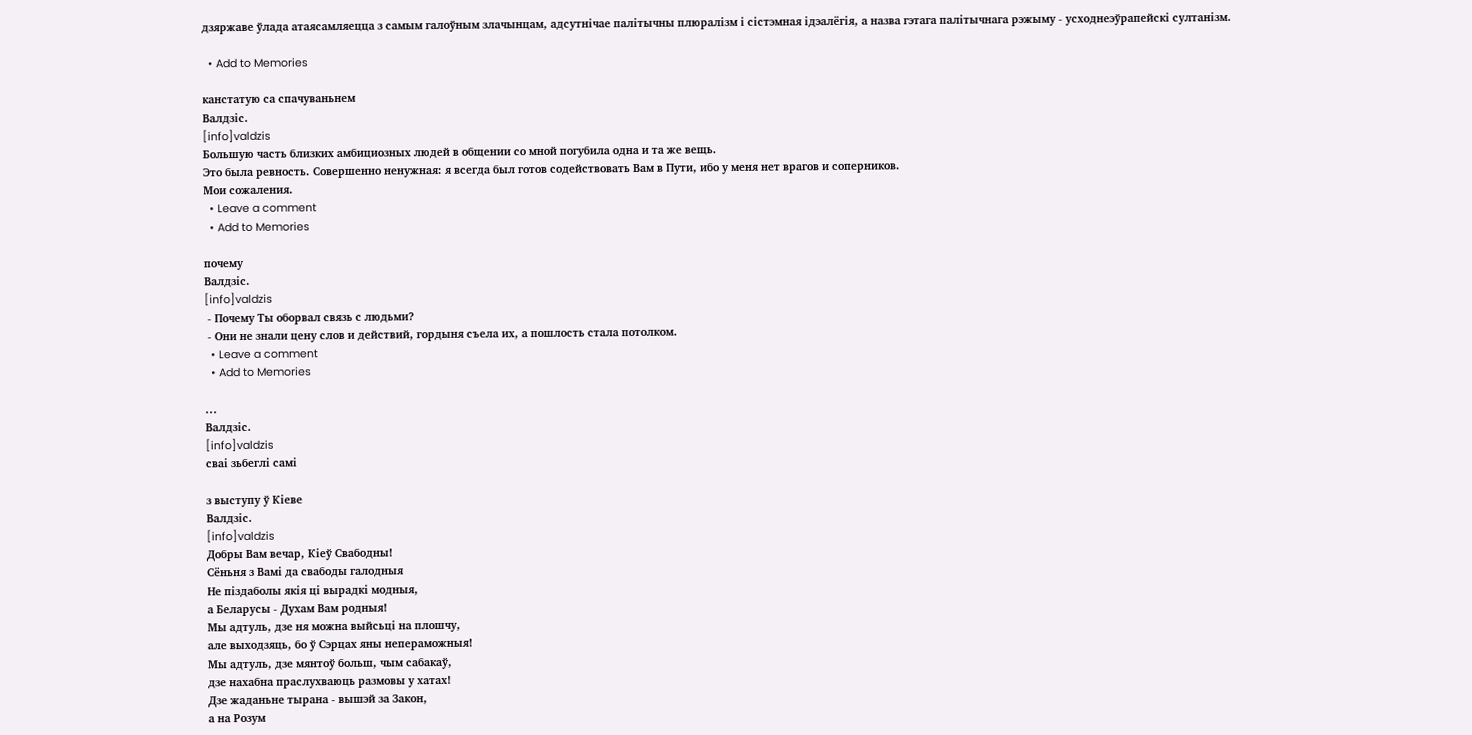дзяржаве ўлада атаясамляецца з самым галоўным злачынцам, адсутнічае палітычны плюралізм і сістэмная ідэалёгія, а назва гэтага палітычнага рэжыму - усходнеэўрапейскі султанізм.

  • Add to Memories

канстатую са спачуваньнем
Валдзіс.
[info]valdzis
Большую часть близких амбициозных людей в общении со мной погубила одна и та же вещь.
Это была ревность. Совершенно ненужная: я всегда был готов содействовать Вам в Пути, ибо у меня нет врагов и соперников.
Мои сожаления.
  • Leave a comment
  • Add to Memories

почему
Валдзіс.
[info]valdzis
 - Почему Ты оборвал связь с людьми?
 - Они не знали цену слов и действий, гордыня съела их, а пошлость стала потолком.
  • Leave a comment
  • Add to Memories

...
Валдзіс.
[info]valdzis
сваі зьбеглі самі

з выступу ў Кіеве
Валдзіс.
[info]valdzis
Добры Вам вечар, Кіеў Свабодны!
Сёньня з Вамі да свабоды галодныя
Не піздаболы якія ці вырадкі модныя,
а Беларусы - Духам Вам родныя!
Мы адтуль, дзе ня можна выйсьці на плошчу,
але выходзяць, бо ў Сэрцах яны непераможныя!
Мы адтуль, дзе мянтоў больш, чым сабакаў,
дзе нахабна праслухваюць размовы у хатах!
Дзе жаданьне тырана - вышэй за Закон,
а на Розум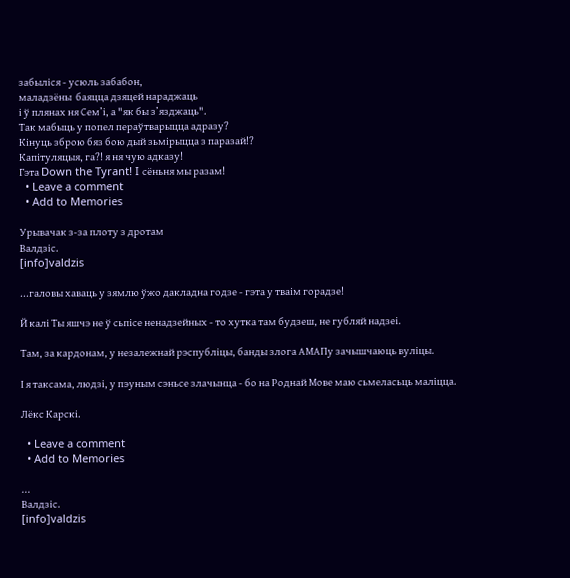забыліся - усюль забабон,
маладзёны  баяцца дзяцей нараджаць
і ў плянах ня Сем’і, а "як бы з’язджаць".
Так мабыць у попел пераўтварыцца адразу?
Кiнуць зброю бяз бою дый зьмiрыцца з паразай!?
Капiтуляцыя, га?! я ня чую адказу!
Гэта Down the Tyrant! I сёньня мы разам!
  • Leave a comment
  • Add to Memories

Урывачак з-за плоту з дротам
Валдзіс.
[info]valdzis

...галовы хаваць у зямлю ўжо дакладна годзе - гэта у тваім горадзе!

Й калі Ты яшчэ не ў сьпісе ненадзейных - то хутка там будзеш, не губляй надзеі.

Там, за кардонам, у незалежнай рэспубліцы, банды злога АМАПу зачышчаюць вуліцы.

І я таксама, людзі, у пэуным сэньсе злачынца - бо на Роднай Мове маю сьмеласьць маліцца.

Лёкс Карскі.

  • Leave a comment
  • Add to Memories

...
Валдзіс.
[info]valdzis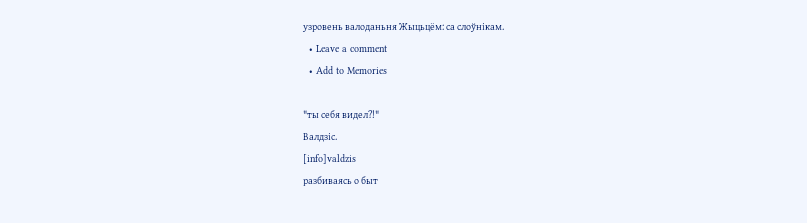узровень валоданьня Жыцьцём: са слоўнікам.
  • Leave a comment
  • Add to Memories

"ты себя видел?!"
Валдзіс.
[info]valdzis
разбиваясь о быт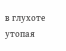в глухоте утопая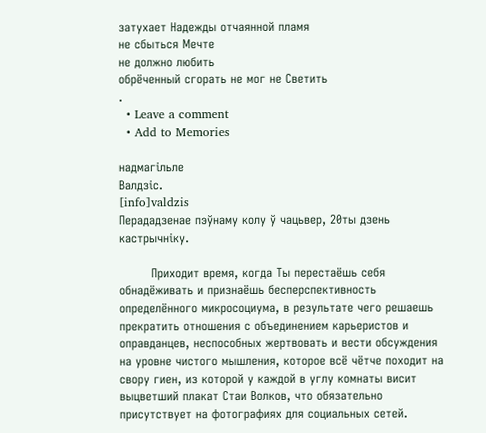затухает Надежды отчаянной пламя
не сбыться Мечте
не должно любить
обрёченный сгорать не мог не Светить
.
  • Leave a comment
  • Add to Memories

надмагільле
Валдзіс.
[info]valdzis
Перададзенае пэўнаму колу ў чацьвер, 20ты дзень кастрычніку.

        Приходит время, когда Ты перестаёшь себя обнадёживать и признаёшь бесперспективность определённого микросоциума, в результате чего решаешь прекратить отношения с объединением карьеристов и оправданцев, неспособных жертвовать и вести обсуждения на уровне чистого мышления, которое всё чётче походит на свору гиен, из которой у каждой в углу комнаты висит выцветший плакат Стаи Волков, что обязательно присутствует на фотографиях для социальных сетей.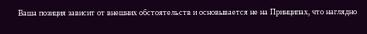Ваша позиция зависит от внешних обстоятельств и основывается не на Принципах, что наглядно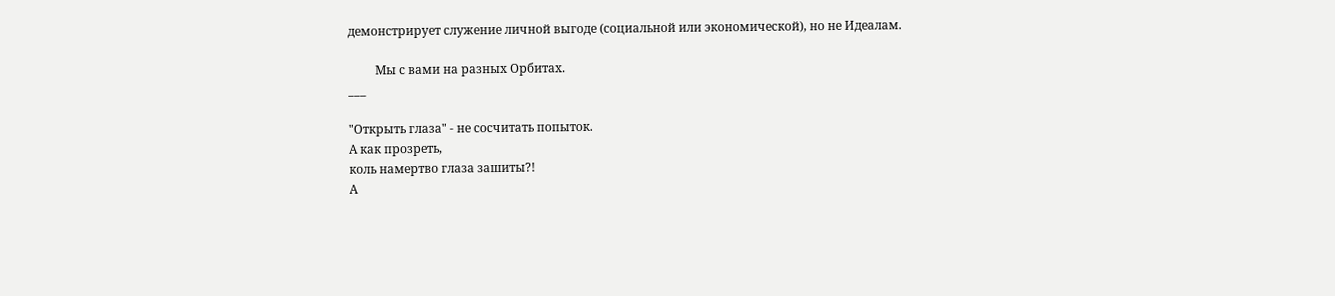демонстрирует служение личной выгоде (социальной или экономической), но не Идеалам.

         Мы с вами на разных Орбитах.
___

"Открыть глаза" - не сосчитать попыток.
А как прозреть,
коль намертво глаза зашиты?!
А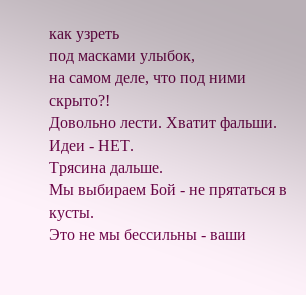как узреть
под масками улыбок,
на самом деле, что под ними скрыто?!
Довольно лести. Хватит фальши.
Идеи - НЕТ.
Трясина дальше.
Мы выбираем Бой - не прятаться в кусты.
Это не мы бессильны - ваши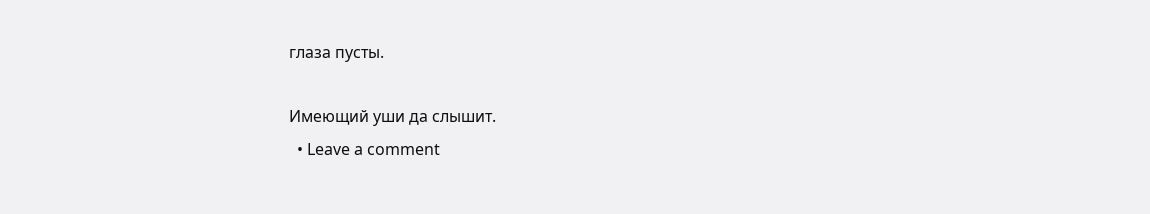глаза пусты.

Имеющий уши да слышит.
  • Leave a comment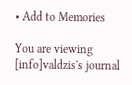• Add to Memories

You are viewing [info]valdzis's journal